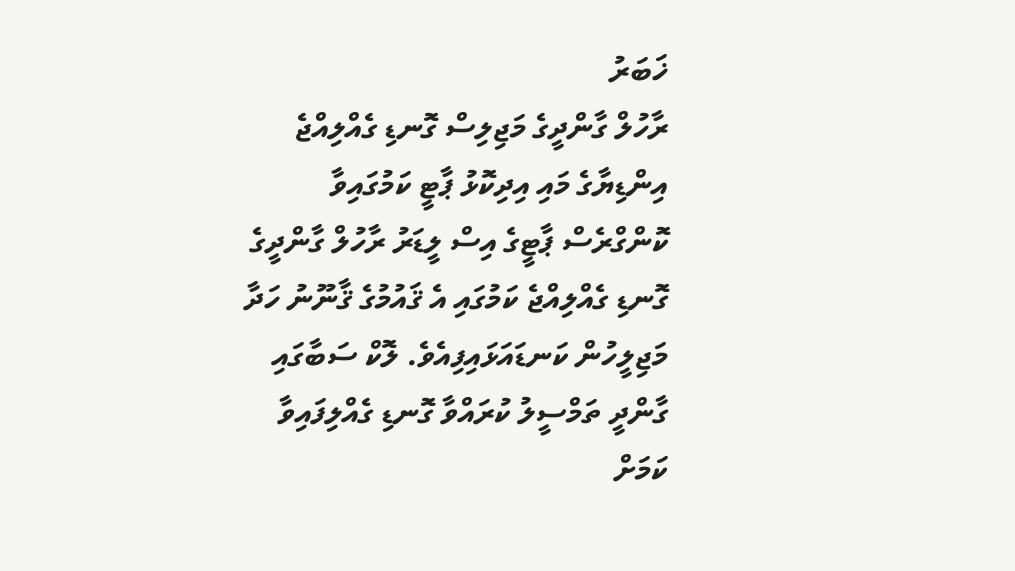ޚަބަރު
ރާހުލް ގާންދީގެ މަޖިލިސް ގޮނޑި ގެއްލިއްޖެ
އިންޑިޔާގެ މައި އިދިކޮޅު ޕާޓީ ކަމުގައިވާ ކޮންގްރެސް ޕާޓީގެ އިސް ލީޑަރު ރާހުލް ގާންދީގެ ގޮނޑި ގެއްލިއްޖެ ކަމުގައި އެ ޤައުމުގެ ޤާނޫނު ހަދާ މަޖިލީހުން ކަނޑައަޅައިފިއެވެ. ލޮކް ސަބާގައި ގާންދީ ތަމްސީލު ކުރައްވާ ގޮނޑި ގެއްލިފައިވާ ކަމަށް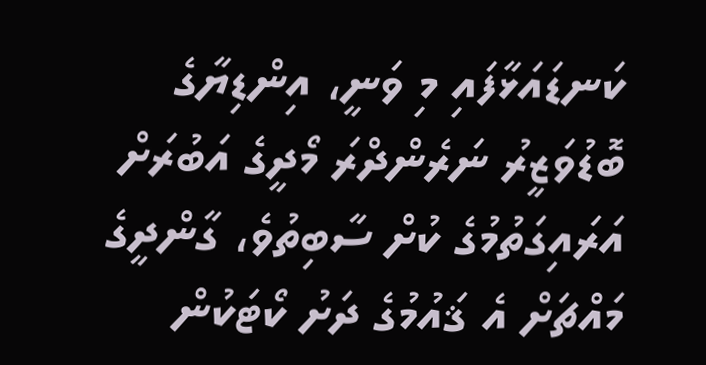ކަނޑައަޅާފައި މި ވަނީ، އިންޑިޔާގެ ބޮޑުވަޒީރު ނަރެންދްރަ މޯދީގެ އަބުރަށް އަރައިގަތުމުގެ ކުށް ސާބިތުވެ، ގާންދީގެ މައްޗަށް އެ ޤައުމުގެ ދަށު ކޯޓަކުން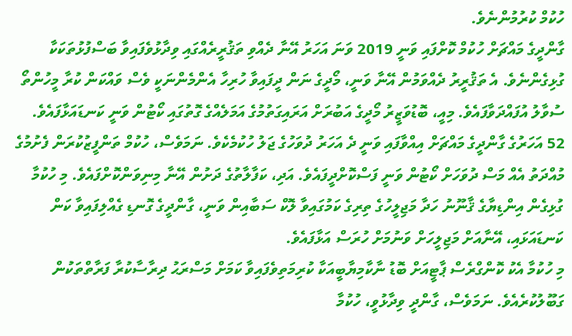ހުކުމް ކުރުމުންނެވެ.
ގާންދީގެ މައްޗަށް ހުކުމް ކޮށްފައި ވަނީ 2019 ވަނަ އަހަރު އޭނާ ދެއްވި ތަޤުރީރެއްގައި ވިދާޅުވެފައިވާ ބަސްފުޅުތަކަކާ ގުޅިގެންނެވެ. އެ ތަޤުރީރު ދެއްވަމުން އޭނާ ވަނީ، މޯދީގެ ނަން ދީފައިވާ ހުރިހާ އެންމެންނަކީ ވެސް ވައްކަން ކުރާ މީހުންތޯ ސުވާލު އުފައްދަވާފައެވެ. މިއީ، ބޮޑުވަޒީރު މޯދީގެ އަބުރަށް އަރައިގަތުމުގެ އަމަލެއްގެ ގޮތުގައި ކޯޓުން ވަނީ ކަނޑައަޅާފައެވެ.
52 އަހަރުގެ ގާންދީގެ މައްޗަށް އިއްވާފައި ވަނީ ދެ އަހަރު ދުވަހުގެ ޖަލު ހުކުމެކެވެ. ނަމަވެސް، ހުކުމް ތަންފީޒުކުރަން ފެށުމުގެ މުއްދަތު އެއް މަސް ދުވަހަށް ކޯޓުން ވަނީ ފަސްކޮށްދީފައެވެ. އަދި، ކަފާލާތުގެ ދަށުން އޭނާ މިނިވަންކޮށްފައެވެ. މި ހުކުމާ ގުޅިގެން އިންޑިޔާގެ ޤާނޫނު ހަދާ މަޖިލީހުގެ ތިރިގެ ކަމުގައިވާ ލޮކް ސަބާއިން ވަނީ، ގާންދީގެ ގޮނޑި ގެއްލިފައިވާ ކަން ކަނޑައަޅައި، އޭނާއަށް މަޖިލީހަށް ވަނުމަށް ހުރަސް އަޅާފައެވެ.
މި ހުކުމާ އެކު ކޮންގްރެސް ޕާޓީއަށް ބޮޑު ނާކާމިޔާބީއަކާ ކުރިމަތިވެފައިވާ ކަމަށް މަސްރަޙު ދިރާސާކުރާ ފަރާތްތަކުން ގަބޫލުކުރެއެވެ. ނަމަވެސް، ގާންދީ ވިދާޅުވީ، ހުކުމާ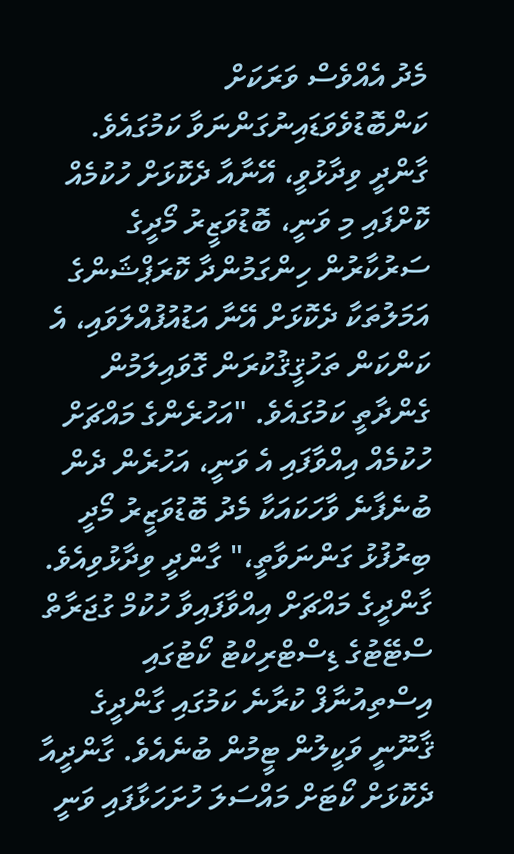މެދު އެއްވެސް ވަރަކަށް ކަންބޮޑުވެވަޑައިނުގަންނަވާ ކަމުގައެވެ.
ގާންދީ ވިދާޅުވީ، އޭނާއާ ދެކޮޅަށް ހުކުމެއް ކޮށްފައި މި ވަނީ، ބޮޑުވަޒީރު މޯދީގެ ސަރުކާރުން ހިންގަމުންދާ ކޮރަޕްޝަންގެ އަމަލުތަކާ ދެކޮޅަށް އޭނާ އަޑުއުފުއްލަވައި، އެ ކަންކަން ތަހުޤީޤުކުރަން ގޮވައިލަމުން ގެންދާތީ ކަމުގައެވެ. "އަހުރެންގެ މައްޗަށް ހުކުމެއް އިއްވާފައި އެ ވަނީ، އަހުރެން ދެން ބުނެފާނެ ވާހަކައަކާ މެދު ބޮޑުވަޒީރު މޯދީ ބިރުފުޅު ގަންނަވާތީ،" ގާންދީ ވިދާޅުވިއެވެ.
ގާންދީގެ މައްޗަށް އިއްވާފައިވާ ހުކުމް ގުޖަރާތް ސްޓޭޓުގެ ޑިސްޓްރިކްޓު ކޯޓުގައި އިސްތިއުނާފް ކުރާނެ ކަމުގައި ގާންދީގެ ޤާނޫނީ ވަކީލުން ޓީމުން ބުނެއެވެ. ގާންދީއާ ދެކޮޅަށް ކޯޓަށް މައްސަލަ ހުށަހަޅާފައި ވަނީ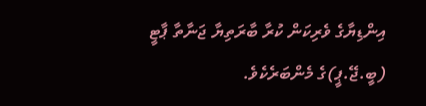އިންޑިޔާގެ ވެރިކަން ކުރާ ބާރަތިޔާ ޖަނާތާ ޕާޓީ (ބީ.ޖޭ.ޕީ)ގެ މެންބަރެކެވެ.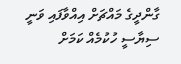ގާންދީގެ މައްޗަށް އިއްވާފައި ވަނީ ސިޔާސީ ހުކުމެއް ކަމަށް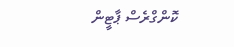ކޮންގްރެސް ޕާޓީން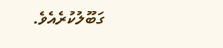ގަބޫލުކުރެއެވެ.